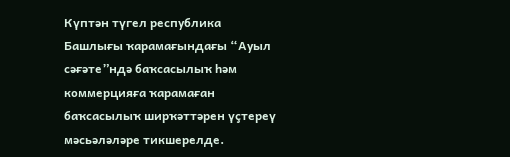Күптән түгел республика Башлығы ҡарамағындағы “Ауыл сәғәте”ндә баҡсасылыҡ һәм коммерцияға ҡарамаған баҡсасылыҡ ширҡәттәрен үҫтереү мәсьәләләре тикшерелде.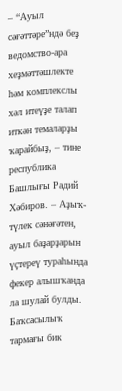– “Ауыл сәғәттәре”ндә беҙ ведомство-ара хеҙмәттәшлекте һәм комплекслы хәл итеүҙе талап иткән темаларҙы ҡарайбыҙ, – тине республика Башлығы Радий Хәбиров. – Аҙыҡ-түлек сәнәғәтен, ауыл баҙарҙарын үҫтереү тураһында фекер алышҡанда ла шулай булды. Баҡсасылыҡ тармағы бик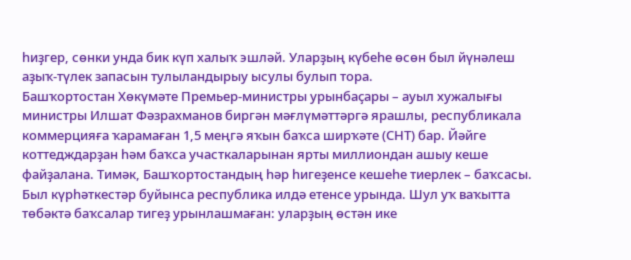һиҙгер, сөнки унда бик күп халыҡ эшләй. Уларҙың күбеһе өсөн был йүнәлеш аҙыҡ-түлек запасын тулыландырыу ысулы булып тора.
Башҡортостан Хөкүмәте Премьер-министры урынбаҫары – ауыл хужалығы министры Илшат Фәзрахманов биргән мәғлүмәттәргә ярашлы, республикала коммерцияға ҡарамаған 1,5 меңгә яҡын баҡса ширҡәте (СНТ) бар. Йәйге коттедждарҙан һәм баҡса участкаларынан ярты миллиондан ашыу кеше файҙалана. Тимәк, Башҡортостандың һәр һигеҙенсе кешеһе тиерлек – баҡсасы. Был күрһәткестәр буйынса республика илдә етенсе урында. Шул уҡ ваҡытта төбәктә баҡсалар тигеҙ урынлашмаған: уларҙың өстән ике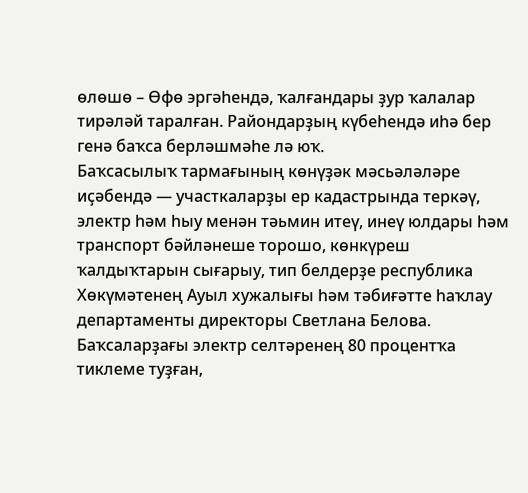өлөшө – Өфө эргәһендә, ҡалғандары ҙур ҡалалар тирәләй таралған. Райондарҙың күбеһендә иһә бер генә баҡса берләшмәһе лә юҡ.
Баҡсасылыҡ тармағының көнүҙәк мәсьәләләре иҫәбендә — участкаларҙы ер кадастрында теркәү, электр һәм һыу менән тәьмин итеү, инеү юлдары һәм транспорт бәйләнеше торошо, көнкүреш ҡалдыҡтарын сығарыу, тип белдерҙе республика Хөкүмәтенең Ауыл хужалығы һәм тәбиғәтте һаҡлау департаменты директоры Светлана Белова. Баҡсаларҙағы электр селтәренең 80 процентҡа тиклеме туҙған,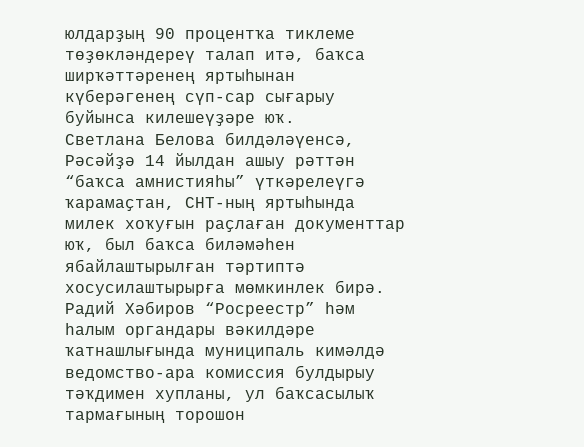юлдарҙың 90 процентҡа тиклеме төҙөкләндереү талап итә, баҡса ширҡәттәренең яртыһынан күберәгенең сүп-сар сығарыу буйынса килешеүҙәре юҡ.
Светлана Белова билдәләүенсә, Рәсәйҙә 14 йылдан ашыу рәттән “баҡса амнистияһы” үткәрелеүгә ҡарамаҫтан, СНТ-ның яртыһында милек хоҡуғын раҫлаған документтар юҡ, был баҡса биләмәһен ябайлаштырылған тәртиптә хосусилаштырырға мөмкинлек бирә. Радий Хәбиров “Росреестр” һәм һалым органдары вәкилдәре ҡатнашлығында муниципаль кимәлдә ведомство-ара комиссия булдырыу тәҡдимен хупланы, ул баҡсасылыҡ тармағының торошон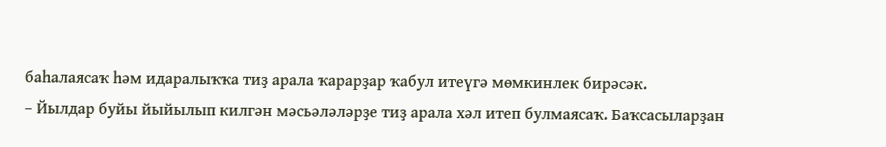баһалаясаҡ һәм идаралыҡҡа тиҙ арала ҡарарҙар ҡабул итеүгә мөмкинлек бирәсәк.
– Йылдар буйы йыйылып килгән мәсьәләләрҙе тиҙ арала хәл итеп булмаясаҡ. Баҡсасыларҙан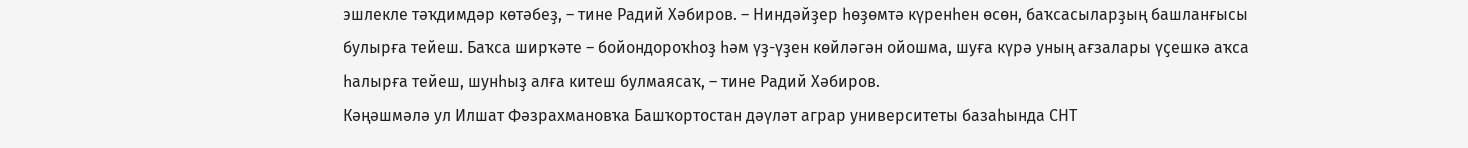эшлекле тәҡдимдәр көтәбеҙ, – тине Радий Хәбиров. – Ниндәйҙер һөҙөмтә күренһен өсөн, баҡсасыларҙың башланғысы булырға тейеш. Баҡса ширҡәте – бойондороҡһоҙ һәм үҙ-үҙен көйләгән ойошма, шуға күрә уның ағзалары үҫешкә аҡса һалырға тейеш, шунһыҙ алға китеш булмаясаҡ, – тине Радий Хәбиров.
Кәңәшмәлә ул Илшат Фәзрахмановҡа Башҡортостан дәүләт аграр университеты базаһында СНТ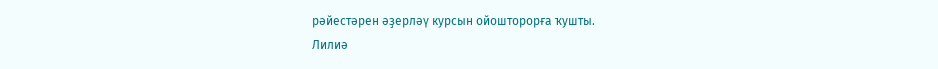рәйестәрен әҙерләү курсын ойошторорға ҡушты.
Лилиә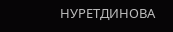НУРЕТДИНОВА